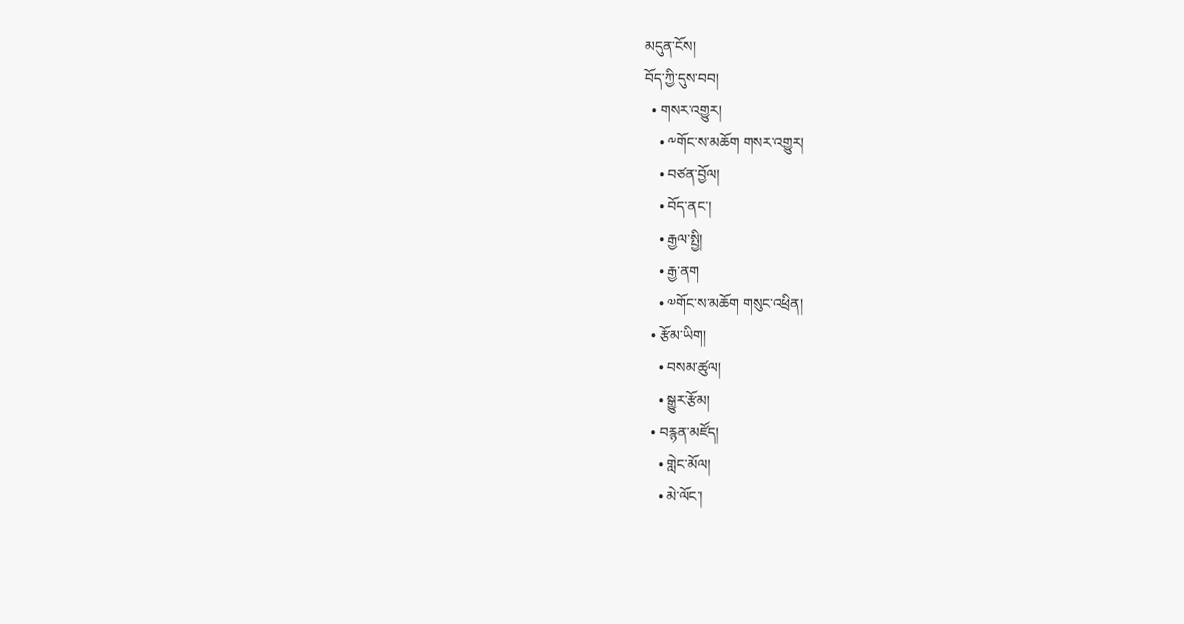མདུན་ངོས།
བོད་ཀྱི་དུས་བབ།
  • གསར་འགྱུར།
    • ༸གོང་ས་མཆོག གསར་འགྱུར།
    • བཙན་བྱོལ།
    • བོད་ནང་།
    • རྒྱལ་སྤྱི།
    • རྒྱ་ནག
    • ༧གོང་ས་མཆོག གསུང་འཕྲིན།
  • རྩོམ་ཡིག།
    • བསམ་ཚུལ།
    • སྒྱུར་རྩོམ།
  • བརྙན་མཛོད།
    • གླེང་མོལ།
    • མེ་ལོང་།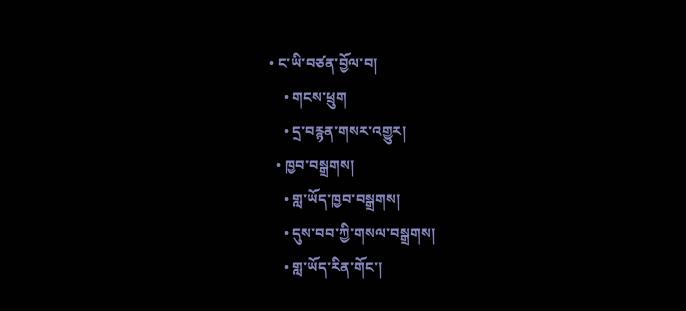• ང་ཡི་བཙན་བྱོལ་བ།
    • གངས་ཕྲུག
    • དྲ་བརྙན་གསར་འགྱུར།
  • ཁྱབ་བསྒྲགས།
    • གླ་ཡོད་ཁྱབ་བསྒྲགས།
    • དུས་བབ་ཀྱི་གསལ་བསྒྲགས།
    • གླ་ཡོད་རིན་གོང་།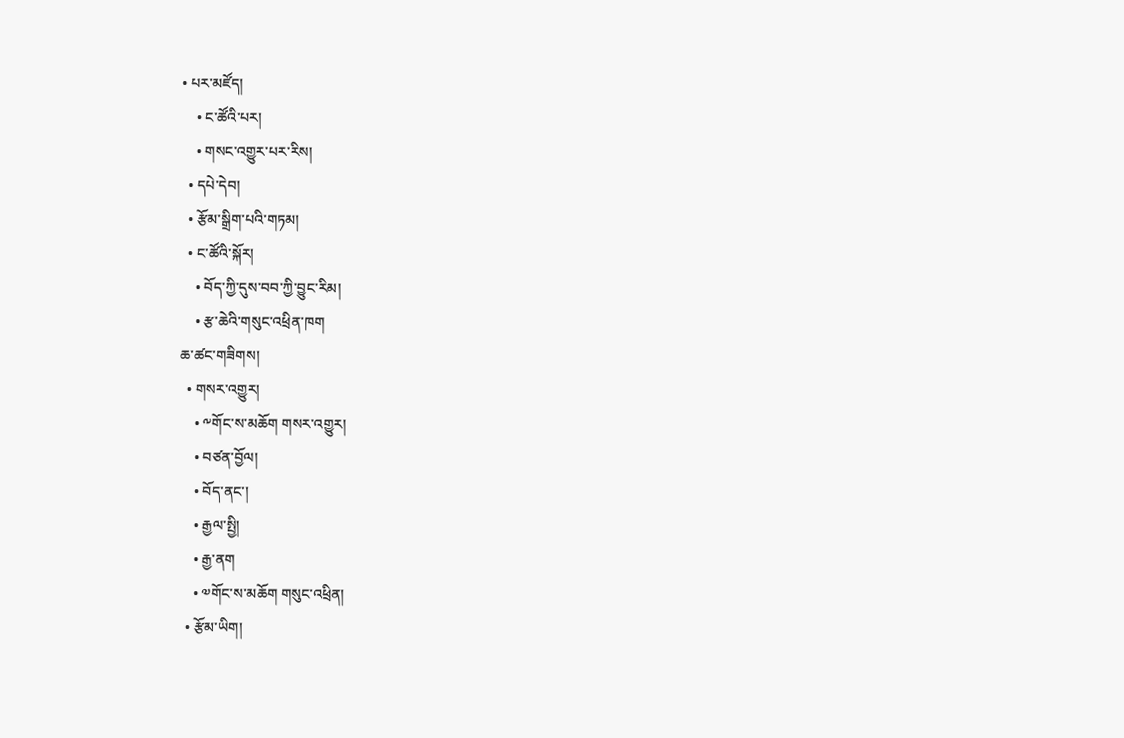• པར་མཛོད།
    • ང་ཚོའི་པར།
    • གསང་འགྱུར་པར་རིས།
  • དཔེ་དེབ།
  • རྩོམ་སྒྲིག་པའི་གཏམ།
  • ང་ཚོའི་སྐོར།
    • བོད་ཀྱི་དུས་བབ་ཀྱི་བྱུང་རིམ།
    • རྩ་ཆེའི་གསུང་འཕྲིན་ཁག
ཆ་ཚང་གཟིགས།
  • གསར་འགྱུར།
    • ༸གོང་ས་མཆོག གསར་འགྱུར།
    • བཙན་བྱོལ།
    • བོད་ནང་།
    • རྒྱལ་སྤྱི།
    • རྒྱ་ནག
    • ༧གོང་ས་མཆོག གསུང་འཕྲིན།
  • རྩོམ་ཡིག།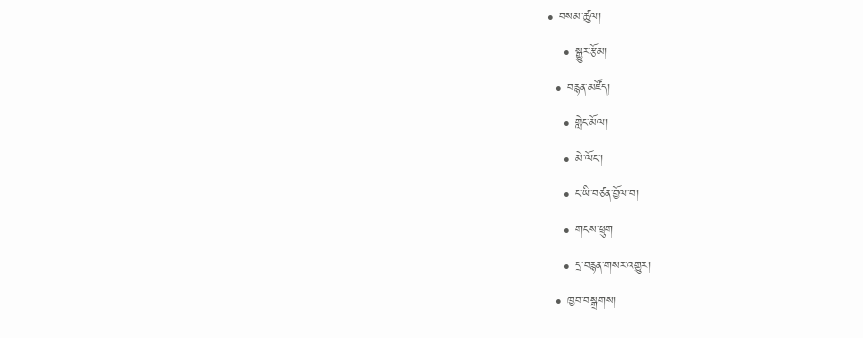• བསམ་ཚུལ།
    • སྒྱུར་རྩོམ།
  • བརྙན་མཛོད།
    • གླེང་མོལ།
    • མེ་ལོང་།
    • ང་ཡི་བཙན་བྱོལ་བ།
    • གངས་ཕྲུག
    • དྲ་བརྙན་གསར་འགྱུར།
  • ཁྱབ་བསྒྲགས།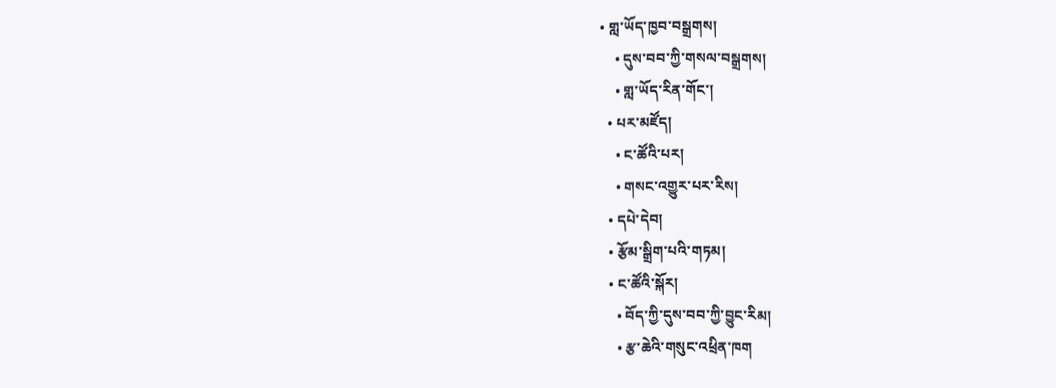• གླ་ཡོད་ཁྱབ་བསྒྲགས།
    • དུས་བབ་ཀྱི་གསལ་བསྒྲགས།
    • གླ་ཡོད་རིན་གོང་།
  • པར་མཛོད།
    • ང་ཚོའི་པར།
    • གསང་འགྱུར་པར་རིས།
  • དཔེ་དེབ།
  • རྩོམ་སྒྲིག་པའི་གཏམ།
  • ང་ཚོའི་སྐོར།
    • བོད་ཀྱི་དུས་བབ་ཀྱི་བྱུང་རིམ།
    • རྩ་ཆེའི་གསུང་འཕྲིན་ཁག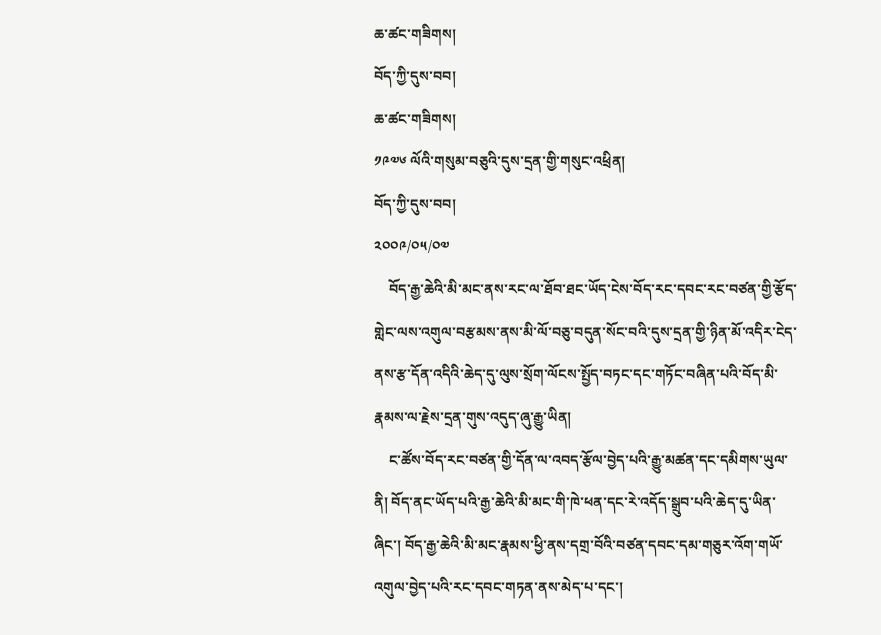ཆ་ཚང་གཟིགས།
བོད་ཀྱི་དུས་བབ།
ཆ་ཚང་གཟིགས།
༡༩༧༦ ལོའི་གསུམ་བཅུའི་དུས་དྲན་གྱི་གསུང་འཕྲིན།
བོད་ཀྱི་དུས་བབ།
༢༠༠༩/༠༥/༠༧
    བོད་རྒྱ་ཆེའི་མི་མང་ནས་རང་ལ་ཐོབ་ཐང་ཡོད་ངེས་བོད་རང་དབང་རང་བཙན་གྱི་རྩོད་གླེང་ལས་འགུལ་བརྩམས་ནས་མི་ལོ་བཅུ་བདུན་སོང་བའི་དུས་དྲན་གྱི་ཉིན་མོ་འདིར་ངེད་ནས་རྩ་དོན་འདིའི་ཆེད་དུ་ལུས་སྲོག་ལོངས་སྤྱོད་བཏང་དང་གཏོང་བཞིན་པའི་བོད་མི་རྣམས་ལ་རྗེས་དྲན་གུས་འདུད་ཞུ་རྒྱུ་ཡིན།
    ང་ཚོས་བོད་རང་བཙན་གྱི་དོན་ལ་འབད་རྩོལ་བྱེད་པའི་རྒྱུ་མཚན་དང་དམིགས་ཡུལ་ནི། བོད་ནང་ཡོད་པའི་རྒྱ་ཆེའི་མི་མང་གི་ཁེ་ཕན་དང་རེ་འདོད་སྒྲུབ་པའི་ཆེད་དུ་ཡིན་ཞིང་། བོད་རྒྱ་ཆེའི་མི་མང་རྣམས་ཕྱི་ནས་དགྲ་བོའི་བཙན་དབང་དམ་གཅུར་འོག་གཡོ་འགུལ་བྱེད་པའི་རང་དབང་གཏན་ནས་མེད་པ་དང་།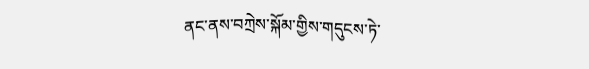ནང་ནས་བཀྲེས་སྐོམ་གྱིས་གདུངས་ཏེ་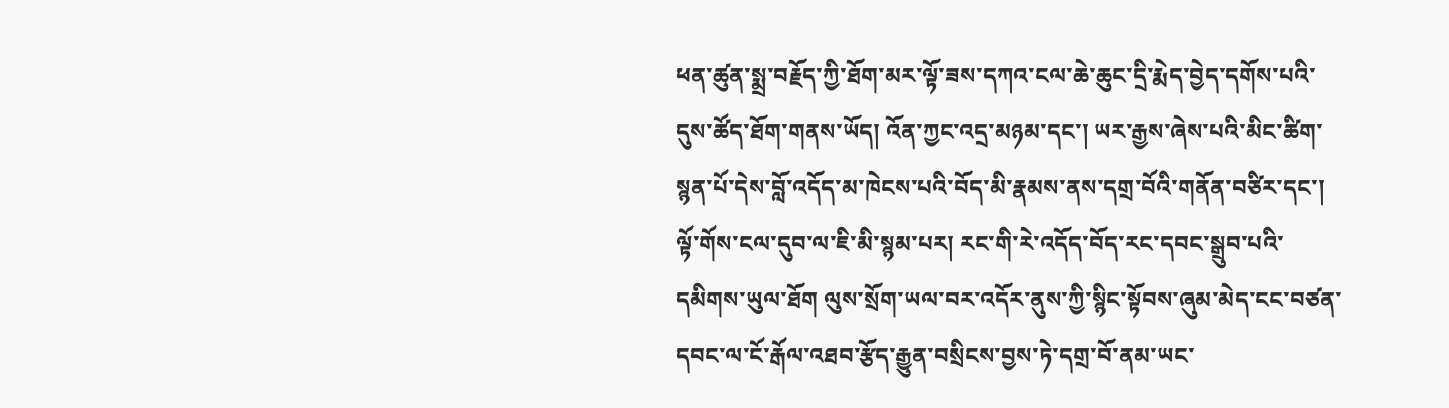ཕན་ཚུན་སྨྲ་བརྗོད་ཀྱི་ཐོག་མར་ལྟོ་ཟས་དཀའ་ངལ་ཆེ་ཆུང་དྲི་རྨེད་བྱེད་དགོས་པའི་དུས་ཚོད་ཐོག་གནས་ཡོད། འོན་ཀྱང་འདྲ་མཉམ་དང་། ཡར་རྒྱས་ཞེས་པའི་མིང་ཚིག་སྙན་པོ་དེས་བློ་འདོད་མ་ཁེངས་པའི་བོད་མི་རྣམས་ནས་དགྲ་བོའི་གནོན་བཙིར་དང་། ལྟོ་གོས་ངལ་དུབ་ལ་ཇི་མི་སྙམ་པར། རང་གི་རེ་འདོད་བོད་རང་དབང་སྒྲུབ་པའི་དམིགས་ཡུལ་ཐོག ལུས་སྲོག་ཡལ་བར་འདོར་ནུས་ཀྱི་སྙིང་སྟོབས་ཞུམ་མེད་ངང་བཙན་དབང་ལ་ངོ་རྒོལ་འཐབ་རྩོད་རྒྱུན་བསྲིངས་བྱས་ཏེ་དགྲ་བོ་ནམ་ཡང་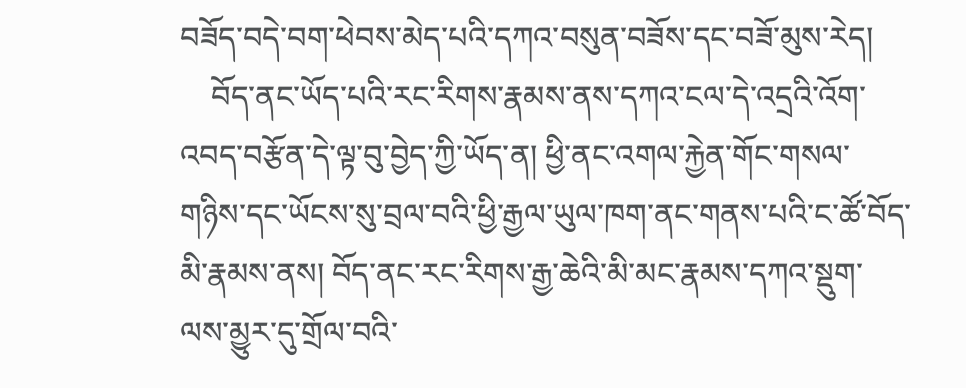བཟོད་བདེ་བག་ཕེབས་མེད་པའི་དཀའ་བསུན་བཟོས་དང་བཟོ་མུས་རེད།
    བོད་ནང་ཡོད་པའི་རང་རིགས་རྣམས་ནས་དཀའ་ངལ་དེ་འདྲའི་འོག་འབད་བརྩོན་དེ་ལྟ་བུ་བྱེད་ཀྱི་ཡོད་ན། ཕྱི་ནང་འགལ་རྐྱེན་གོང་གསལ་གཉིས་དང་ཡོངས་སུ་བྲལ་བའི་ཕྱི་རྒྱལ་ཡུལ་ཁག་ནང་གནས་པའི་ང་ཚོ་བོད་མི་རྣམས་ནས། བོད་ནང་རང་རིགས་རྒྱ་ཆེའི་མི་མང་རྣམས་དཀའ་སྡུག་ལས་མྱུར་དུ་གྲོལ་བའི་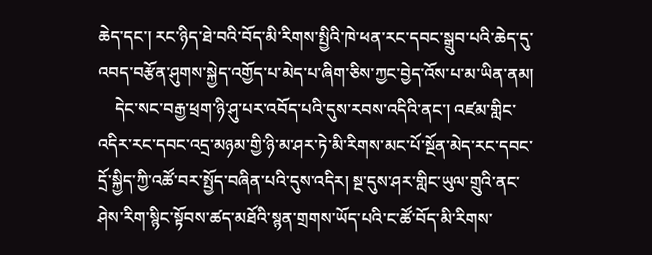ཆེད་དང་། རང་ཉིད་ཐེ་བའི་བོད་མི་རིགས་སྤྱིའི་ཁེ་ཕན་རང་དབང་སྒྲུབ་པའི་ཆེད་དུ་འབད་བརྩོན་ཤུགས་སྐྱེད་འགྱོད་པ་མེད་པ་ཞིག་ཅིས་ཀྱང་བྱེད་འོས་པ་མ་ཡིན་ནམ།
    དེང་སང་བརྒྱ་ཕྲག་ཉི་ཤུ་པར་འབོད་པའི་དུས་རབས་འདིའི་ནང་། འཛམ་གླིང་འདིར་རང་དབང་འདྲ་མཉམ་གྱི་ཉི་མ་ཤར་ཏེ་མི་རིགས་མང་པོ་སྔོན་མེད་རང་དབང་དྲོ་སྐྱིད་ཀྱི་འཚོ་བར་སྤྱོད་བཞིན་པའི་དུས་འདིར། སྔ་དུས་ཤར་གླིང་ཡུལ་གྲུའི་ནང་ཤེས་རིག་སྙིང་སྟོབས་ཚད་མཐོའི་སྙན་གྲགས་ཡོད་པའི་ང་ཚོ་བོད་མི་རིགས་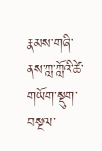རྣམས་གཞི་ནས་ཀླ་ཀློའི་ཚེ་གཡོག་སྡུག་བསྔལ་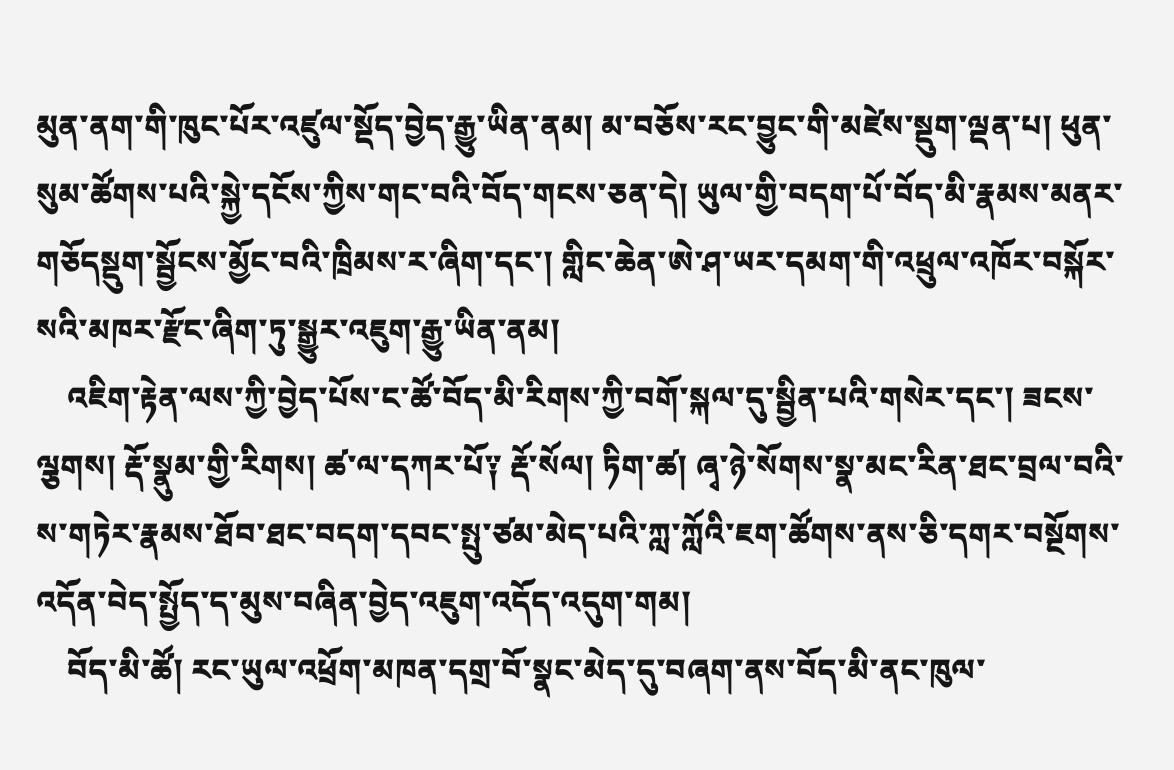མུན་ནག་གི་ཁུང་པོར་འཛུལ་སྡོད་བྱེད་རྒྱུ་ཡིན་ནམ། མ་བཅོས་རང་བྱུང་གི་མཛེས་སྡུག་ལྡན་པ། ཕུན་སུམ་ཚོགས་པའི་སྐྱེ་དངོས་ཀྱིས་གང་བའི་བོད་གངས་ཅན་དེ། ཡུལ་གྱི་བདག་པོ་བོད་མི་རྣམས་མནར་གཅོདསྡུག་སྦྱོངས་མྱོང་བའི་ཁྲིམས་ར་ཞིག་དང་། གླིང་ཆེན་ཨེ་ཤ་ཡར་དམག་གི་འཕྲུལ་འཁོར་བསྐོར་སའི་མཁར་རྫོང་ཞིག་ཏུ་སྒྱུར་འཇུག་རྒྱུ་ཡིན་ནམ།
    འཇིག་རྟེན་ལས་ཀྱི་བྱེད་པོས་ང་ཚོ་བོད་མི་རིགས་ཀྱི་བགོ་སྐལ་དུ་སྦྱིན་པའི་གསེར་དང་། ཟངས་ལྕགས། རྡོ་སྣུམ་གྱི་རིགས། ཚ་ལ་དཀར་པོ༑ རྡོ་སོལ། ཏིག་ཚ། ཞྭ་ཉེ་སོགས་སྣ་མང་རིན་ཐང་བྲལ་བའི་ས་གཏེར་རྣམས་ཐོབ་ཐང་བདག་དབང་སྤུ་ཙམ་མེད་པའི་ཀླ་ཀློའི་ཇག་ཚོགས་ནས་ཅི་དགར་བསྔོགས་འདོན་བེད་སྤྱོད་ད་མུས་བཞིན་བྱེད་འཇུག་འདོད་འདུག་གམ།
    བོད་མི་ཚོ། རང་ཡུལ་འཕྲོག་མཁན་དགྲ་བོ་སྣང་མེད་དུ་བཞག་ནས་བོད་མི་ནང་ཁུལ་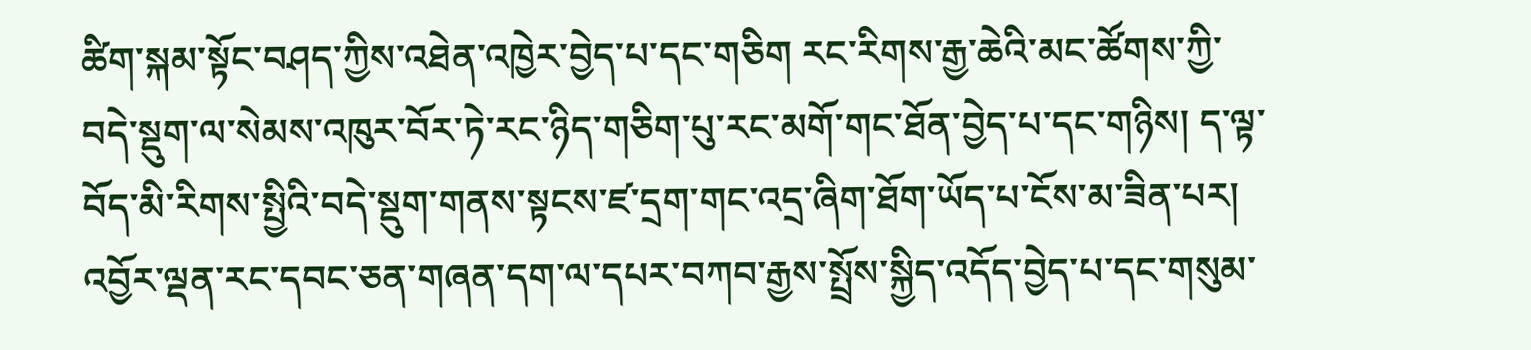ཚིག་སྐམ་སྟོང་བཤད་ཀྱིས་འཐེན་འཁྱེར་བྱེད་པ་དང་གཅིག རང་རིགས་རྒྱ་ཆེའི་མང་ཚོགས་ཀྱི་བདེ་སྡུག་ལ་སེམས་འཁུར་བོར་ཏེ་རང་ཉིད་གཅིག་པུ་རང་མགོ་གང་ཐོན་བྱེད་པ་དང་གཉིས། ད་ལྟ་བོད་མི་རིགས་སྤྱིའི་བདེ་སྡུག་གནས་སྟངས་ཛ་དྲག་གང་འདྲ་ཞིག་ཐོག་ཡོད་པ་ངོས་མ་ཟིན་པར། འབྱོར་ལྡན་རང་དབང་ཅན་གཞན་དག་ལ་དཔར་བཀབ་རྒྱས་སྤྲོས་སྐྱིད་འདོད་བྱེད་པ་དང་གསུམ་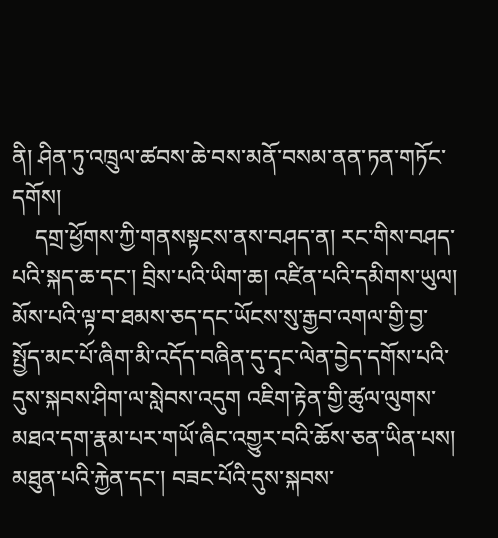ནི། ཤིན་ཏུ་འཁྲུལ་ཚབས་ཆེ་བས་མནོ་བསམ་ནན་ཏན་གཏོང་དགོས།
    དགྲ་ཕྱོགས་ཀྱི་གནསསྟངས་ནས་བཤད་ན། རང་གིས་བཤད་པའི་སྐད་ཆ་དང་། བྲིས་པའི་ཡིག་ཆ། འཛིན་པའི་དམིགས་ཡུལ། མོས་པའི་ལྟ་བ་ཐམས་ཅད་དང་ཡོངས་སུ་རྒྱབ་འགལ་གྱི་བྱ་སྤྱོད་མང་པོ་ཞིག་མི་འདོད་བཞིན་དུ་དྭང་ལེན་བྱེད་དགོས་པའི་དུས་སྐབས་ཤིག་ལ་སླེབས་འདུག འཇིག་རྟེན་གྱི་ཚུལ་ལུགས་མཐའ་དག་རྣམ་པར་གཡོ་ཞིང་འགྱུར་བའི་ཆོས་ཅན་ཡིན་པས། མཐུན་པའི་རྐྱེན་དང་། བཟང་པོའི་དུས་སྐབས་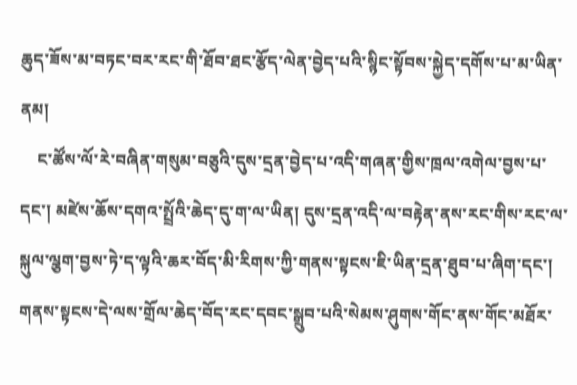ཆུད་ཟོས་མ་བཏང་བར་རང་གི་ཐོབ་ཐང་རྩོད་ལེན་བྱེད་པའི་སྙིང་སྟོབས་སྐྱེད་དགོས་པ་མ་ཡིན་ནམ།
    ང་ཚོས་ལོ་རེ་བཞིན་གསུམ་བཅུའི་དུས་དྲན་བྱེད་པ་འདི་གཞན་གྱིས་ཁྲལ་འགེལ་བྱས་པ་དང་། མཛེས་ཆོས་དགའ་སྤྲོའི་ཆེད་དུ་ག་ལ་ཡིན། དུས་དྲན་འདི་ལ་བརྟེན་ནས་རང་གིས་རང་ལ་སྐུལ་ལྕག་བྱས་ཏེ་ད་ལྟའི་ཆར་བོད་མི་རིགས་ཀྱི་གནས་སྟངས་ཇི་ཡིན་དྲན་ཐུབ་པ་ཞིག་དང་། གནས་སྟངས་དེ་ལས་གྲོལ་ཆེད་བོད་རང་དབང་སྒྲུབ་པའི་སེམས་ཤུགས་གོང་ནས་གོང་མཐོར་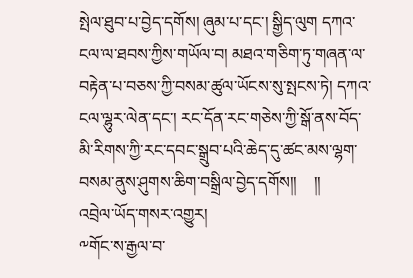སྤེལ་ཐུབ་པ་བྱེད་དགོས། ཞུམ་པ་དང་། སྒྱིད་ལུག དཀའ་ངལ་ལ་ཐབས་ཀྱིས་གཡོལ་བ། མཐའ་གཅིག་ཏུ་གཞན་ལ་བརྟེན་པ་བཅས་ཀྱི་བསམ་ཚུལ་ཡོངས་སུ་སྤངས་ཏེ། དཀའ་ངལ་ལྷུར་ལེན་དང་། རང་དོན་རང་གཅེས་ཀྱི་སྒོ་ནས་བོད་མི་རིགས་ཀྱི་རང་དབང་སྒྲུབ་པའི་ཆེད་དུ་ཚང་མས་ལྷག་བསམ་ནུས་ཤུགས་ཆིག་བསྒྲིལ་བྱེད་དགོས།།    །།
འབྲེལ་ཡོད་གསར་འགྱུར།
༸གོང་ས་རྒྱལ་བ་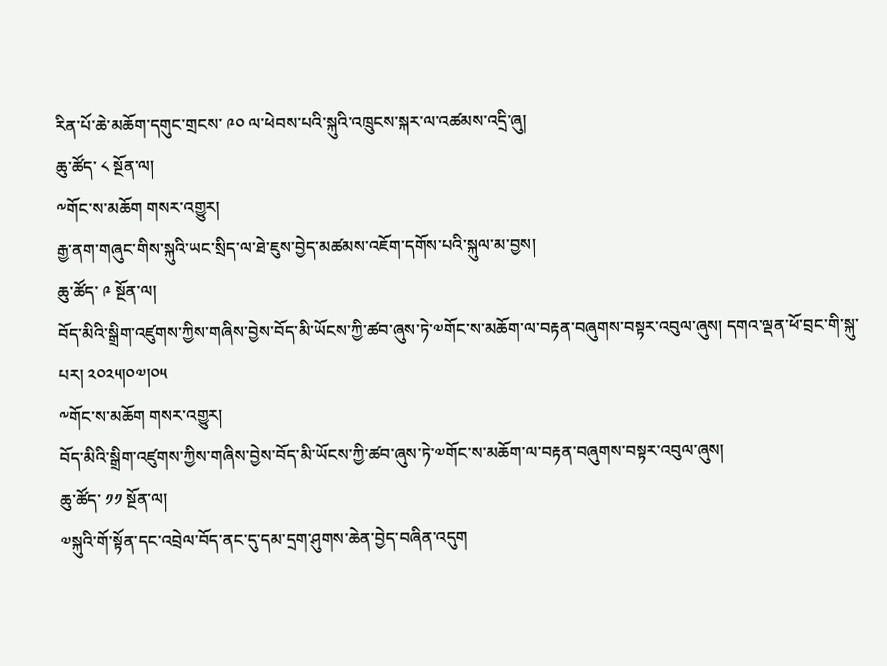རིན་པོ་ཆེ་མཆོག་དགུང་གྲངས་ ༩༠ ལ་ཕེབས་པའི་སྐུའི་འཁྲུངས་སྐར་ལ་འཚམས་འདྲི་ཞུ།
ཆུ་ཚོད་ ༨ སྔོན་ལ།
༸གོང་ས་མཆོག གསར་འགྱུར།
རྒྱ་ནག་གཞུང་གིས་སྐུའི་ཡང་སྲིད་ལ་ཐེ་ཇུས་བྱེད་མཚམས་འཇོག་དགོས་པའི་སྐུལ་མ་བྱས།
ཆུ་ཚོད་ ༩ སྔོན་ལ།
བོད་མིའི་སྒྲིག་འཛུགས་ཀྱིས་གཞིས་བྱེས་བོད་མི་ཡོངས་ཀྱི་ཚབ་ཞུས་ཏེ་༧གོང་ས་མཆོག་ལ་བརྟན་བཞུགས་བསྟར་འབུལ་ཞུས། དགའ་ལྡན་ཕོ་བྲང་གི་སྐུ་པར། ༢༠༢༥།༠༧།༠༥
༸གོང་ས་མཆོག གསར་འགྱུར།
བོད་མིའི་སྒྲིག་འཛུགས་ཀྱིས་གཞིས་བྱེས་བོད་མི་ཡོངས་ཀྱི་ཚབ་ཞུས་ཏེ་༧གོང་ས་མཆོག་ལ་བརྟན་བཞུགས་བསྟར་འབུལ་ཞུས།
ཆུ་ཚོད་ ༡༡ སྔོན་ལ།
༧སྐུའི་གོ་སྟོན་དང་འབྲེལ་བོད་ནང་དུ་དམ་དྲག་ཤུགས་ཆེན་བྱེད་བཞིན་འདུག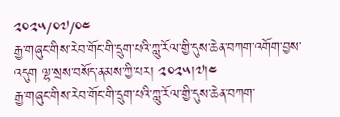༢༠༢༥/༠༧/༠༤
རྒྱ་གཞུང་གིས་རེབ་གོང་གི་དྲུག་པའི་ཀླུ་རོལ་གྱི་དུས་ཆེན་བཀག་འགོག་བྱས་འདུག ལྷ་སྲས་བསོད་ནམས་ཀྱི་པར། ༢༠༢༥།༧།༤
རྒྱ་གཞུང་གིས་རེབ་གོང་གི་དྲུག་པའི་ཀླུ་རོལ་གྱི་དུས་ཆེན་བཀག་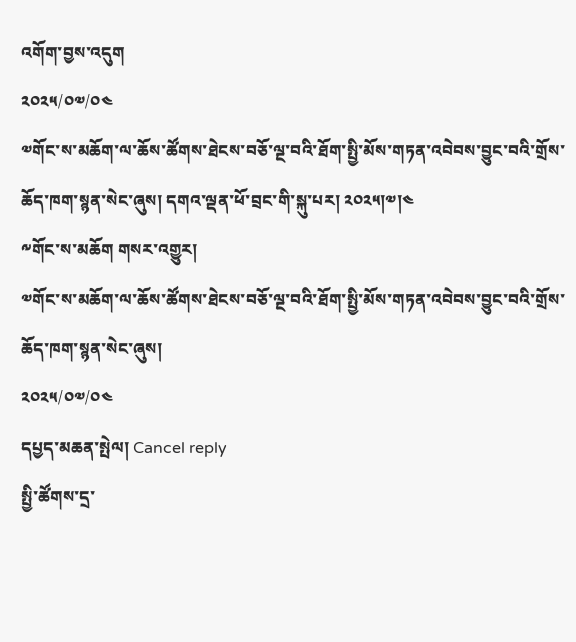འགོག་བྱས་འདུག
༢༠༢༥/༠༧/༠༤
༧གོང་ས་མཆོག་ལ་ཆོས་ཚོགས་ཐེངས་བཅོ་ལྔ་བའི་ཐོག་སྤྱི་མོས་གཏན་འབེབས་བྱུང་བའི་གྲོས་ཆོད་ཁག་སྙན་སེང་ཞུས། དགའ་ལྡན་ཕོ་བྲང་གི་སྐུ་པར། ༢༠༢༥།༧།༤
༸གོང་ས་མཆོག གསར་འགྱུར།
༧གོང་ས་མཆོག་ལ་ཆོས་ཚོགས་ཐེངས་བཅོ་ལྔ་བའི་ཐོག་སྤྱི་མོས་གཏན་འབེབས་བྱུང་བའི་གྲོས་ཆོད་ཁག་སྙན་སེང་ཞུས།
༢༠༢༥/༠༧/༠༤
དཔྱད་མཆན་སྤེལ། Cancel reply
སྤྱི་ཚོགས་དྲ་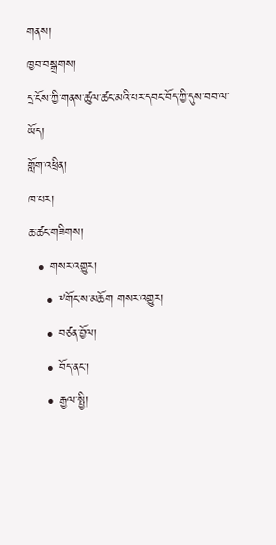གནས།
ཁྱབ་བསྒྲགས།
དྲ་ངོས་ཀྱི་གནས་ཚུལ་ཚང་མའི་པར་དབང་བོད་ཀྱི་དུས་བབ་ལ་ཡོད།
གློག་འཕྲིན།
ཁ་པར།
ཆ་ཚང་གཟིགས།
  • གསར་འགྱུར།
    • ༸གོང་ས་མཆོག གསར་འགྱུར།
    • བཙན་བྱོལ།
    • བོད་ནང་།
    • རྒྱལ་སྤྱི།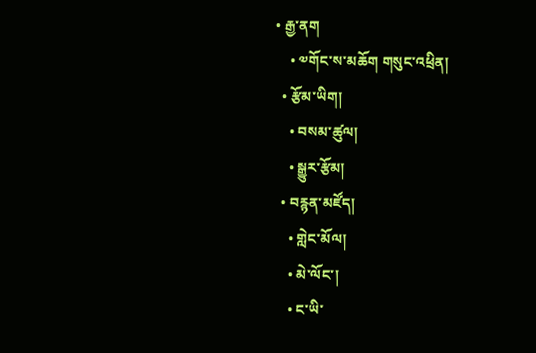• རྒྱ་ནག
    • ༧གོང་ས་མཆོག གསུང་འཕྲིན།
  • རྩོམ་ཡིག།
    • བསམ་ཚུལ།
    • སྒྱུར་རྩོམ།
  • བརྙན་མཛོད།
    • གླེང་མོལ།
    • མེ་ལོང་།
    • ང་ཡི་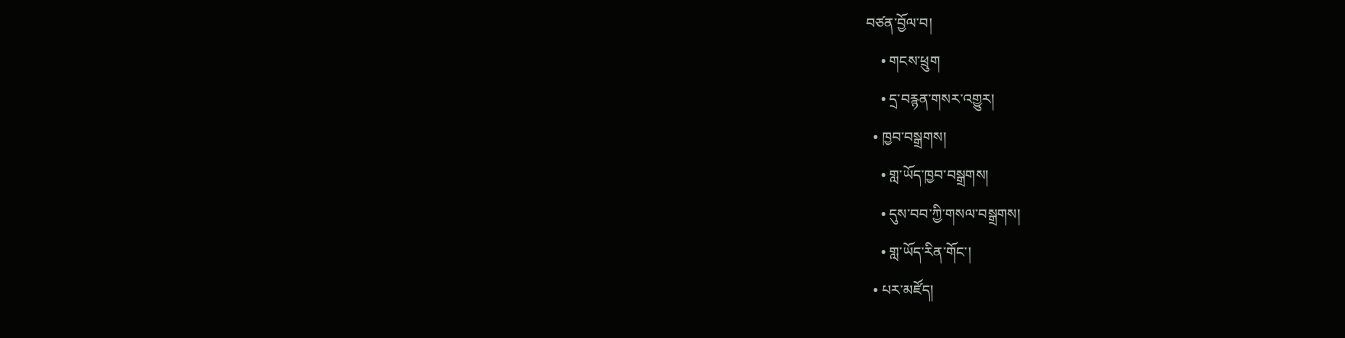བཙན་བྱོལ་བ།
    • གངས་ཕྲུག
    • དྲ་བརྙན་གསར་འགྱུར།
  • ཁྱབ་བསྒྲགས།
    • གླ་ཡོད་ཁྱབ་བསྒྲགས།
    • དུས་བབ་ཀྱི་གསལ་བསྒྲགས།
    • གླ་ཡོད་རིན་གོང་།
  • པར་མཛོད།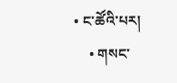• ང་ཚོའི་པར།
    • གསང་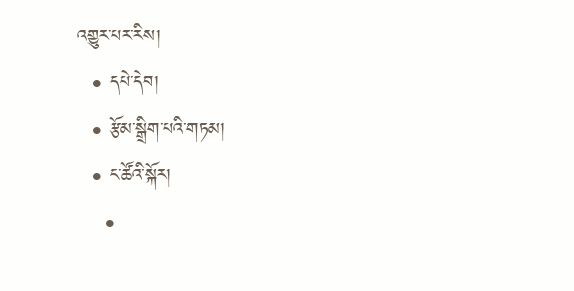འགྱུར་པར་རིས།
  • དཔེ་དེབ།
  • རྩོམ་སྒྲིག་པའི་གཏམ།
  • ང་ཚོའི་སྐོར།
    •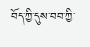བོད་ཀྱི་དུས་བབ་ཀྱི་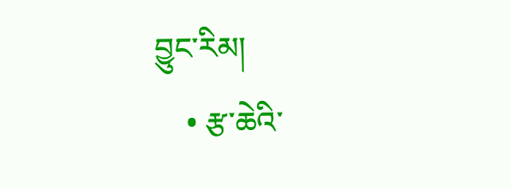བྱུང་རིམ།
    • རྩ་ཆེའི་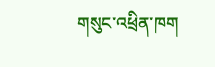གསུང་འཕྲིན་ཁག